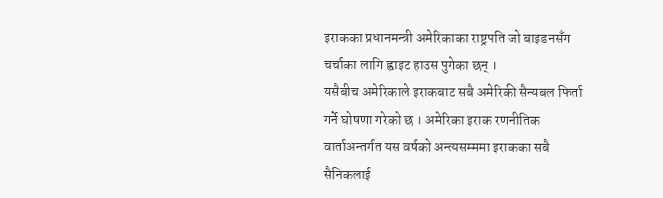इराकका प्रधानमन्त्री अमेरिकाका राष्ट्रपति जो बाइडनसँग चर्चाका लागि ह्वाइट हाउस पुगेका छन् ।
यसैबीच अमेरिकाले इराकबाट सबै अमेरिकी सैन्यबल फिर्ता गर्ने घोषणा गरेको छ । अमेरिका इराक रणनीतिक वार्ताअन्तर्गत यस वर्षको अन्त्यसम्ममा इराकका सबै सैनिकलाई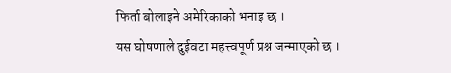फिर्ता बोलाइने अमेरिकाको भनाइ छ ।
यस घोषणाले दुईवटा महत्त्वपूर्ण प्रश्न जन्माएको छ ।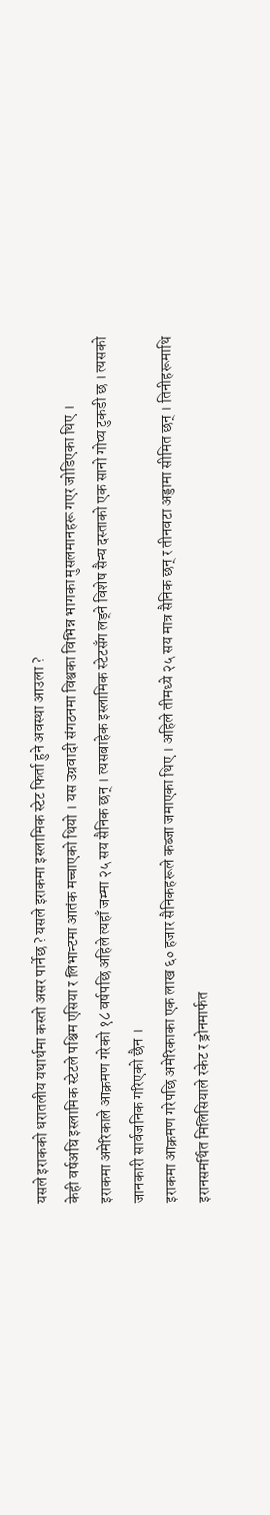यसले इराकको धरातलीय यथार्थमा कस्तो असर पार्नेछ ? यसले इराकमा इस्लामिक स्टेट फिर्ता हुने अवस्था आउला ?
केही वर्षअघि इस्लामिक स्टेटले पश्चिम एसिया र लिभान्टमा आतंक मच्चाएको थियो । यस उग्रवादी संगठनमा विश्वका विभिन्न भागका मुसलमानहरू गएर जोडिएका थिए ।
इराकमा अमेरिकाले आक्रमण गरेको १८ वर्षपछि अहिले त्यहाँ जम्मा २५ सय सैनिक छन् । त्यसबाहेक इस्लामिक स्टेटसँग लड्ने विशेष सैन्य दस्ताको एक सानो गोप्य टुकडी छ । त्यसको जानकारी सार्वजनिक गरिएको छैन ।
इराकमा आक्रमण गरेपछि अमेरिकाका एक लाख ६० हजार सैनिकहरूले कब्जा जमाएका थिए । अहिले तीमध्ये २५ सय मात्र सैनिक छन् र तीनवटा अड्डामा सीमित छन् । तिनीहरूमाथि इरानसमर्थित मिलिसियाले रकेट र ड्रोनमार्फत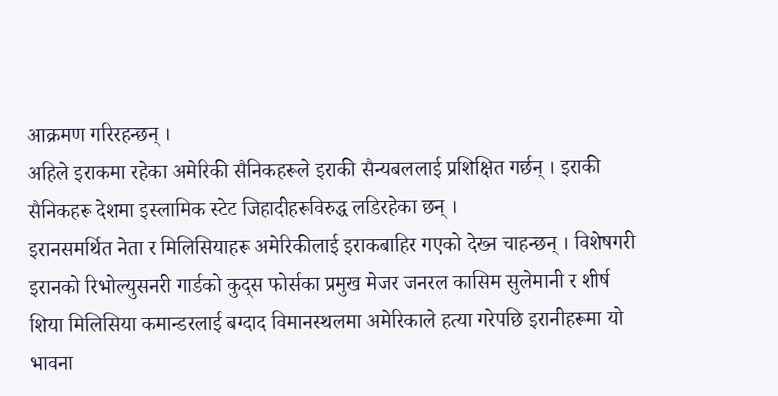आक्रमण गरिरहन्छन् ।
अहिले इराकमा रहेका अमेरिकी सैनिकहरूले इराकी सैन्यबललाई प्रशिक्षित गर्छन् । इराकी सैनिकहरू देशमा इस्लामिक स्टेट जिहादीहरूविरुद्ध लडिरहेका छन् ।
इरानसमर्थित नेता र मिलिसियाहरू अमेरिकीलाई इराकबाहिर गएको देख्न चाहन्छन् । विशेषगरी इरानको रिभोल्युसनरी गार्डको कुद्स फोर्सका प्रमुख मेजर जनरल कासिम सुलेमानी र शीर्ष शिया मिलिसिया कमान्डरलाई बग्दाद विमानस्थलमा अमेरिकाले हत्या गरेपछि इरानीहरूमा यो भावना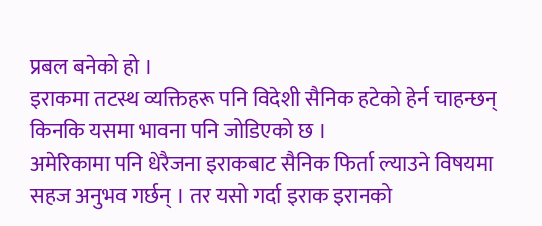प्रबल बनेको हो ।
इराकमा तटस्थ व्यक्तिहरू पनि विदेशी सैनिक हटेको हेर्न चाहन्छन् किनकि यसमा भावना पनि जोडिएको छ ।
अमेरिकामा पनि धेरैजना इराकबाट सैनिक फिर्ता ल्याउने विषयमा सहज अनुभव गर्छन् । तर यसो गर्दा इराक इरानको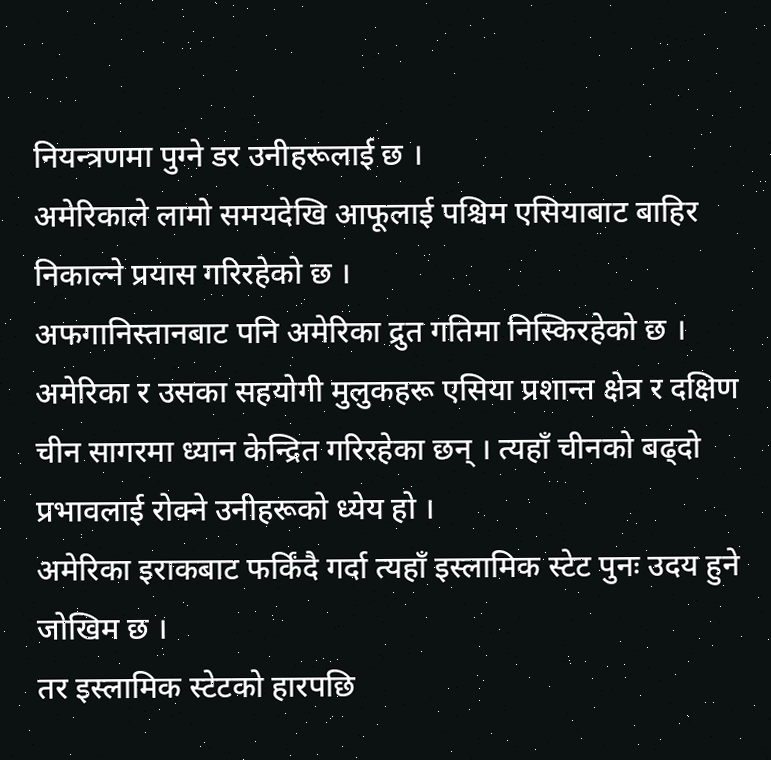नियन्त्रणमा पुग्ने डर उनीहरूलाई छ ।
अमेरिकाले लामो समयदेखि आफूलाई पश्चिम एसियाबाट बाहिर निकाल्ने प्रयास गरिरहेको छ ।
अफगानिस्तानबाट पनि अमेरिका द्रुत गतिमा निस्किरहेको छ । अमेरिका र उसका सहयोगी मुलुकहरू एसिया प्रशान्त क्षेत्र र दक्षिण चीन सागरमा ध्यान केन्द्रित गरिरहेका छन् । त्यहाँ चीनको बढ्दो प्रभावलाई रोक्ने उनीहरूको ध्येय हो ।
अमेरिका इराकबाट फर्किंदै गर्दा त्यहाँ इस्लामिक स्टेट पुनः उदय हुने जोखिम छ ।
तर इस्लामिक स्टेटको हारपछि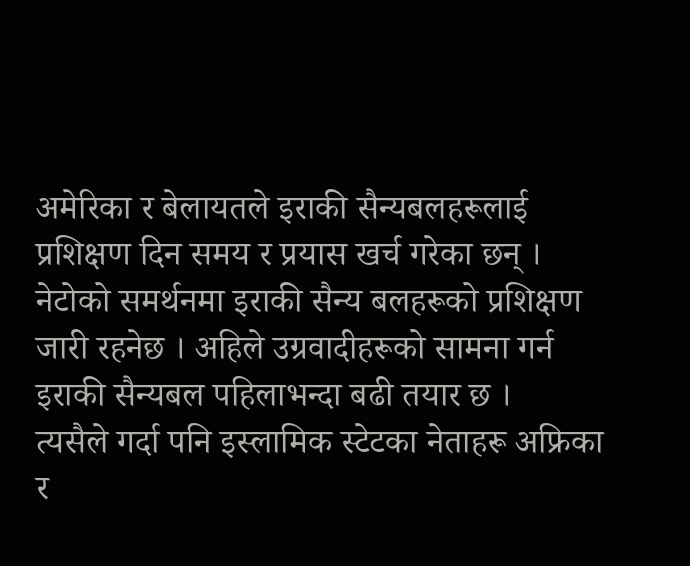अमेरिका र बेलायतले इराकी सैन्यबलहरूलाई प्रशिक्षण दिन समय र प्रयास खर्च गरेका छन् । नेटोको समर्थनमा इराकी सैन्य बलहरूको प्रशिक्षण जारी रहनेछ । अहिले उग्रवादीहरूको सामना गर्न इराकी सैन्यबल पहिलाभन्दा बढी तयार छ ।
त्यसैले गर्दा पनि इस्लामिक स्टेटका नेताहरू अफ्रिका र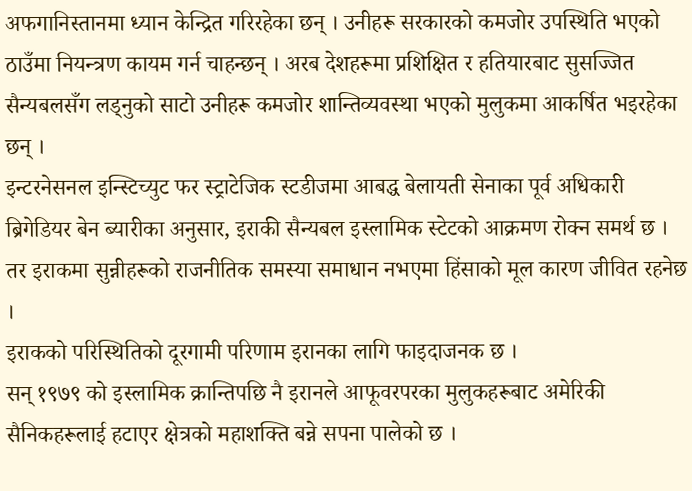अफगानिस्तानमा ध्यान केन्द्रित गरिरहेका छन् । उनीहरू सरकारको कमजोर उपस्थिति भएको ठाउँमा नियन्त्रण कायम गर्न चाहन्छन् । अरब देशहरूमा प्रशिक्षित र हतियारबाट सुसज्जित सैन्यबलसँग लड्नुको साटो उनीहरू कमजोर शान्तिव्यवस्था भएको मुलुकमा आकर्षित भइरहेका छन् ।
इन्टरनेसनल इन्स्टिच्युट फर स्ट्राटेजिक स्टडीजमा आबद्ध बेलायती सेनाका पूर्व अधिकारी ब्रिगेडियर बेन ब्यारीका अनुसार, इराकी सैन्यबल इस्लामिक स्टेटको आक्रमण रोक्न समर्थ छ ।
तर इराकमा सुन्नीहरूको राजनीतिक समस्या समाधान नभएमा हिंसाको मूल कारण जीवित रहनेछ ।
इराकको परिस्थितिको दूरगामी परिणाम इरानका लागि फाइदाजनक छ ।
सन् १९७९ को इस्लामिक क्रान्तिपछि नै इरानले आफूवरपरका मुलुकहरूबाट अमेरिकी सैनिकहरूलाई हटाएर क्षेत्रको महाशक्ति बन्ने सपना पालेको छ ।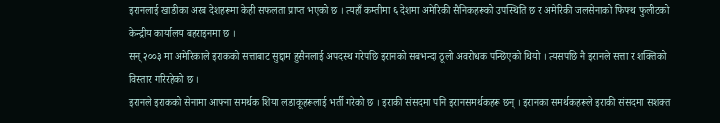इरानलाई खाडीका अरब देशहरूमा केही सफलता प्राप्त भएको छ । त्यहाँ कम्तीमा ६ देशमा अमेरिकी सैनिकहरूको उपस्थिति छ र अमेरिकी जलसेनाको फिफ्थ फुलीटको केन्द्रीय कार्यालय बहराइनमा छ ।
सन् २००३ मा अमेरिकाले इराकको सत्ताबाट सुद्दाम हुसैनलाई अपदस्थ गरेपछि इरानको सबभन्दा ठूलो अवरोधक पन्छिएको थियो । त्यसपछि नै इरानले सत्ता र शक्तिको विस्तार गरिरहेको छ ।
इरानले इराकको सेनामा आफ्ना समर्थक शिया लडाकूहरूलाई भर्ती गरेको छ । इराकी संसदमा पनि इरानसमर्थकहरू छन् । इरानका समर्थकहरूले इराकी संसदमा सशक्त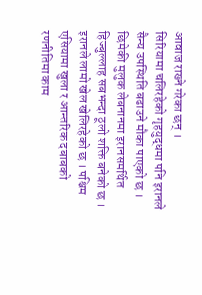आवाज राख्ने गरेका छन् ।
सिरियामा चलिरहेको गृहयुद्धमा पनि इरानले सैन्य उपस्थिति बढाउने मौका पाएको छ । छिमेकी मुलुक लेबनानमा इरानसमर्थित हिज्बुल्लाह सबभन्दा ठूलो शक्ति बनेको छ ।
इरानले लामो खेल खेलिरहेको छ । पश्चिम एसियामा खुला र आन्तरिक दबाबको रणनीतिमा काम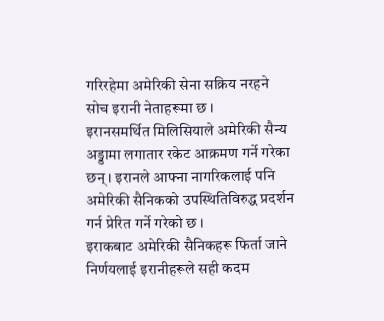गरिरहेमा अमेरिकी सेना सक्रिय नरहने सोच इरानी नेताहरूमा छ ।
इरानसमर्थित मिलिसियाले अमेरिकी सैन्य अड्डामा लगातार रकेट आक्रमण गर्ने गरेका छन् । इरानले आफ्ना नागरिकलाई पनि अमेरिकी सैनिकको उपस्थितिविरुद्ध प्रदर्शन गर्न प्रेरित गर्ने गरेको छ ।
इराकबाट अमेरिकी सैनिकहरू फिर्ता जाने निर्णयलाई इरानीहरूले सही कदम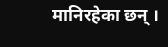मानिरहेका छन् ।